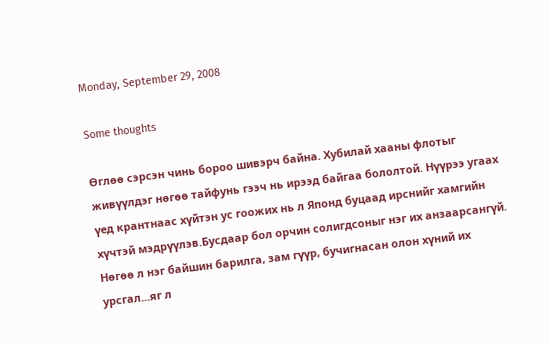Monday, September 29, 2008

Some thoughts

Өглөө сэрсэн чинь бороо шивэрч байна. Хубилай хааны флотыг живүүлдэг нөгөө тайфунь гээч нь ирээд байгаа бололтой. Нүүрээ угаах үед крантнаас хүйтэн ус гоожих нь л Японд буцаад ирснийг хамгийн хүчтэй мэдрүүлэв.Бусдаар бол орчин солигдсоныг нэг их анзаарсангүй. Нөгөө л нэг байшин барилга, зам гүүр, бучигнасан олон хүний их урсгал...яг л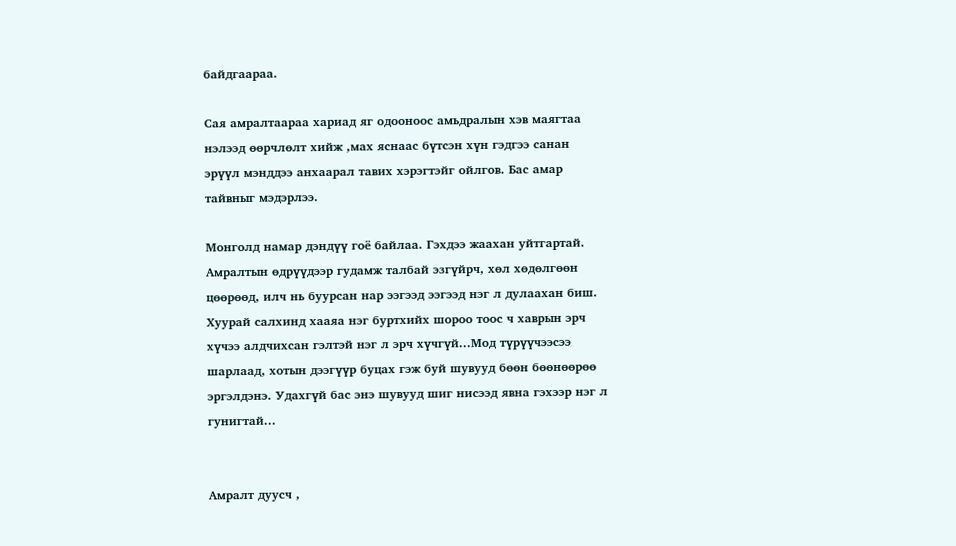байдгаараа.

Сая амралтаараа хариад яг одооноос амьдралын хэв маягтаа нэлээд өөрчлөлт хийж ,маx яснаас бүтсэн хүн гэдгээ санан эрүүл мэнддээ анхаарал тавих хэрэгтэйг ойлгов. Бас амар тайвныг мэдэрлээ.

Монголд намар дэндүү гоё байлаа. Гэхдээ жаахан уйтгартай. Амралтын өдрүүдээр гудамж талбай эзгүйрч, хөл хөдөлгөөн цөөрөөд, илч нь буурсан нар ээгээд ээгээд нэг л дулаахан биш. Хуурай салхинд хааяа нэг буртхийх шороо тоос ч хаврын эрч хүчээ алдчихсан гэлтэй нэг л эрч хүчгүй...Мод түрүүчээсээ шарлаад, хотын дээгүүр буцах гэж буй шувууд бөөн бөөнөөрөө эргэлдэнэ. Удахгүй бас энэ шувууд шиг нисээд явна гэхээр нэг л гунигтай...


Амралт дуусч ,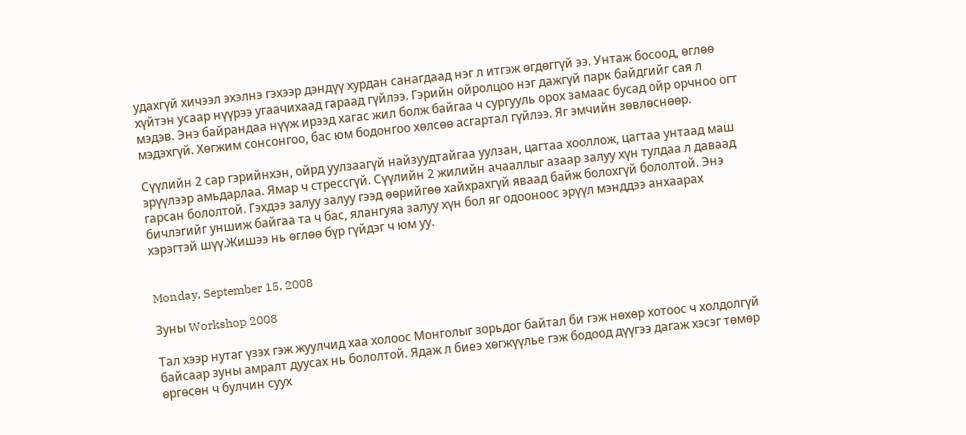удахгүй хичээл эхэлнэ гэхээр дэндүү хурдан санагдаад нэг л итгэж өгдөггүй ээ. Унтаж босоод, өглөө хүйтэн усаар нүүрээ угаачихаад гараад гүйлээ. Гэрийн ойролцоо нэг дажгүй парк байдгийг сая л мэдэв. Энэ байрандаа нүүж ирээд хагас жил болж байгаа ч сургууль орох замаас бусад ойр орчноо огт мэдэхгүй. Хөгжим сонсонгоо, бас юм бодонгоо хөлсөө асгартал гүйлээ. Яг эмчийн зөвлөснөөр.

Сүүлийн 2 сар гэрийнхэн, ойрд уулзаагүй найзуудтайгаа уулзан, цагтаа хооллож, цагтаа унтаад маш эрүүлээр амьдарлаа. Ямар ч стрессгүй. Сүүлийн 2 жилийн ачааллыг азаар залуу хүн тулдаа л даваад гарсан бололтой. Гэхдээ залуу залуу гээд өөрийгөө хайхрахгүй яваад байж болохгүй бололтой. Энэ бичлэгийг уншиж байгаа та ч бас, ялангуяа залуу хүн бол яг одооноос эрүүл мэнддээ анхаарах хэрэгтэй шүү.Жишээ нь өглөө бүр гүйдэг ч юм уу.


Monday, September 15, 2008

Зуны Workshop 2008

Тал хээр нутаг үзэх гэж жуулчид хаа холоос Монголыг зорьдог байтал би гэж нөхөр хотоос ч холдолгүй байсаар зуны амралт дуусах нь бололтой. Ядаж л биеэ хөгжүүлье гэж бодоод дүүгээ дагаж хэсэг төмөр өргөсөн ч булчин суух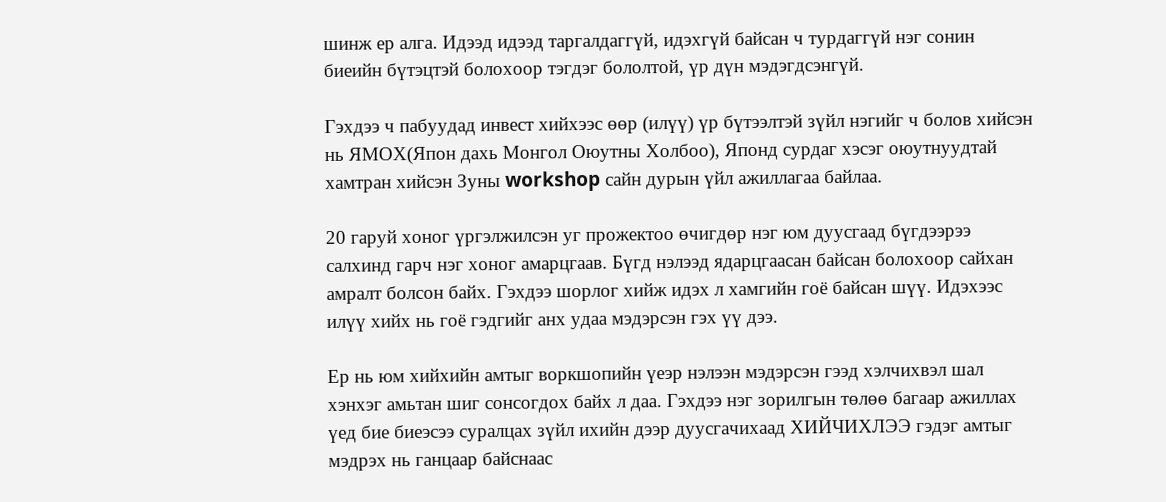шинж ер алга. Идээд идээд таргалдаггүй, идэхгүй байсан ч турдаггүй нэг сонин биеийн бүтэцтэй болохоор тэгдэг бололтой, үр дүн мэдэгдсэнгүй.

Гэхдээ ч пабуудад инвест хийхээс өөр (илүү) үр бүтээлтэй зүйл нэгийг ч болов хийсэн нь ЯМОX(Япон дахь Монгол Оюутны Холбоо), Японд сурдаг хэсэг оюутнуудтай хамтран хийсэн Зуны workshop сайн дурын үйл ажиллагаа байлаа.

20 гаруй хоног үргэлжилсэн уг прожектоо өчигдөр нэг юм дуусгаад бүгдээрээ салхинд гарч нэг хоног амарцгаав. Бүгд нэлээд ядарцгаасан байсан болохоор сайхан амралт болсон байх. Гэхдээ шорлог хийж идэх л хамгийн гоё байсан шүү. Идэхээс илүү хийх нь гоё гэдгийг анх удаа мэдэрсэн гэx үү дээ.

Ер нь юм хийхийн амтыг воркшопийн үеэр нэлээн мэдэрсэн гээд хэлчихвэл шал хэнхэг амьтан шиг сонсогдох байх л даа. Гэхдээ нэг зорилгын төлөө багаар ажиллах үед бие биеэсээ суралцах зүйл ихийн дээр дуусгачихаад ХИЙЧИХЛЭЭ гэдэг амтыг мэдрэх нь ганцаар байснаас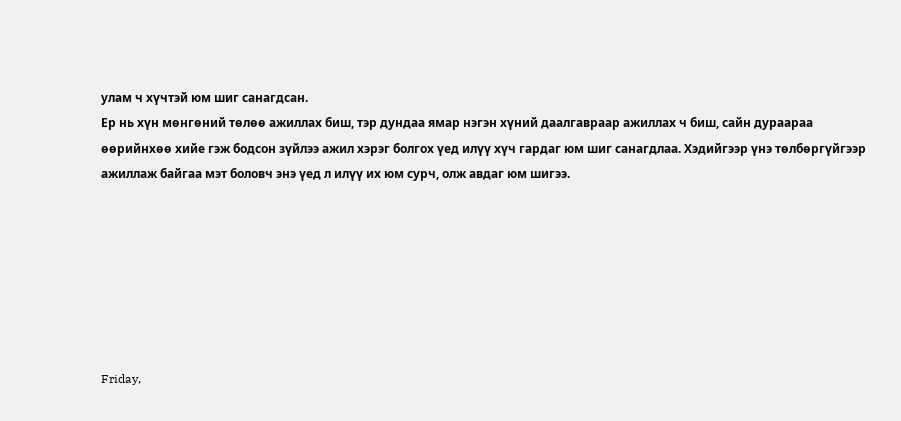улам ч хүчтэй юм шиг санагдсан.
Ер нь хүн мөнгөний төлөө ажиллах биш, тэр дундаа ямар нэгэн хүний даалгавраар ажиллах ч биш, сайн дураараа өөрийнхөө хийе гэж бодсон зүйлээ ажил хэрэг болгох үед илүү хүч гардаг юм шиг санагдлаа. Хэдийгээр үнэ төлбөргүйгээр ажиллаж байгаа мэт боловч энэ үед л илүү их юм сурч, олж авдаг юм шигээ.







Friday,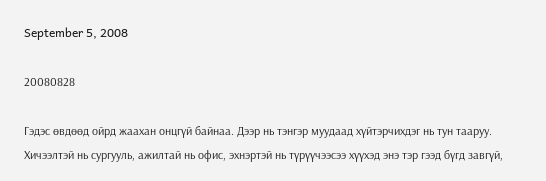September 5, 2008

20080828

Гэдэс өвдөөд ойрд жаахан онцгүй байнаа. Дээр нь тэнгэр муудаад хүйтэрчихдэг нь тун тааруу. Хичээлтэй нь сургууль, ажилтай нь офис, эхнэртэй нь түрүүчээсээ хүүхэд энэ тэр гээд бүгд завгүй,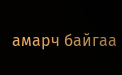амарч байгаа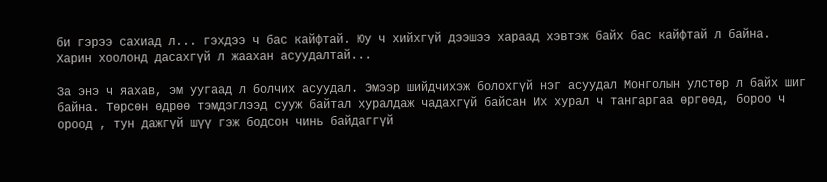би гэрээ сахиад л... гэхдээ ч бас кайфтай. Юу ч хийхгүй дээшээ хараад хэвтэж байх бас кайфтай л байна. Харин хоолонд дасахгүй л жаахан асуудалтай...

За энэ ч яахав, эм уугаад л болчих асуудал. Эмээр шийдчихэж болохгүй нэг асуудал Монголын улстөр л байх шиг байна. Төрсөн өдрөө тэмдэглээд сууж байтал хуралдаж чадахгүй байсан Их хурал ч тангаргаа өргөөд, бороо ч ороод , тун дажгүй шүү гэж бодсон чинь байдаггүй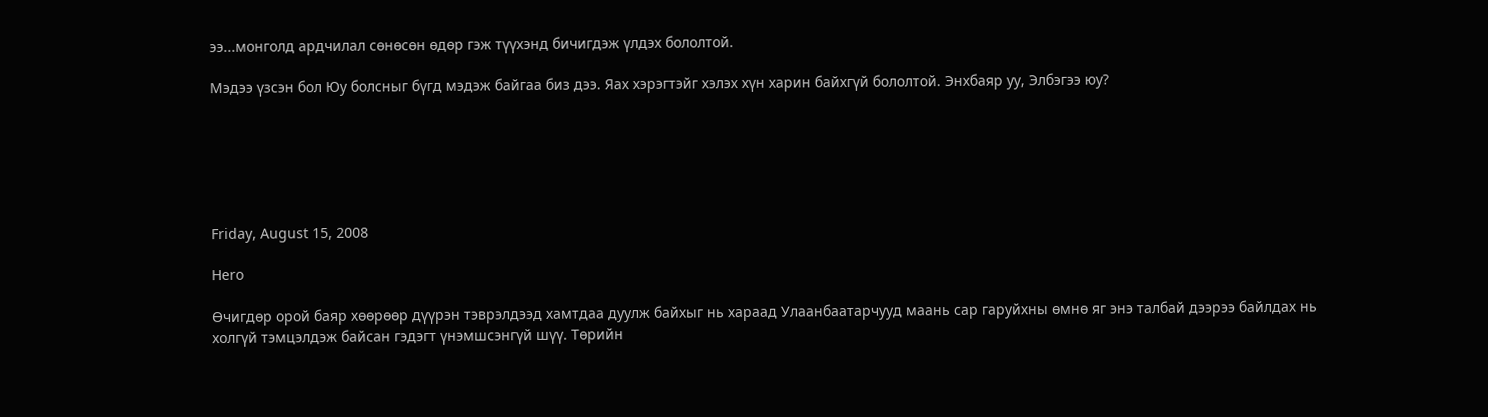ээ...монголд ардчилал сөнөсөн өдөр гэж түүхэнд бичигдэж үлдэх бололтой.

Мэдээ үзсэн бол Юу болсныг бүгд мэдэж байгаа биз дээ. Яах хэрэгтэйг хэлэх хүн харин байхгүй бололтой. Энхбаяр уу, Элбэгээ юу?






Friday, August 15, 2008

Hero

Өчигдөр орой баяр хөөрөөр дүүрэн тэврэлдээд хамтдаа дуулж байхыг нь хараад Улаанбаатарчууд маань сар гаруйхны өмнө яг энэ талбай дээрээ байлдах нь холгүй тэмцэлдэж байсан гэдэгт үнэмшсэнгүй шүү. Төрийн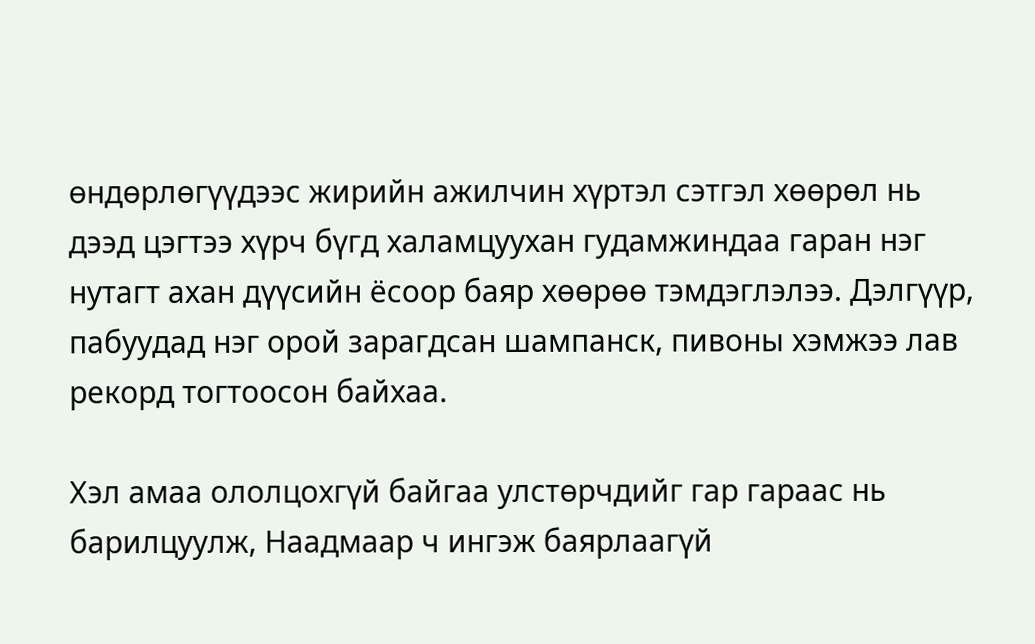өндөрлөгүүдээс жирийн ажилчин хүртэл сэтгэл хөөрөл нь дээд цэгтээ хүрч бүгд халамцуухан гудамжиндаа гаран нэг нутагт ахан дүүсийн ёсоор баяр хөөрөө тэмдэглэлээ. Дэлгүүр, пабуудад нэг орой зарагдсан шампанск, пивоны хэмжээ лав рекорд тогтоосон байхаа.

Хэл амаа ололцохгүй байгаа улстөрчдийг гар гараас нь барилцуулж, Наадмаар ч ингэж баярлаагүй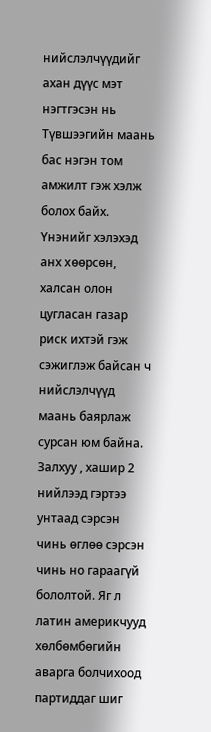нийслэлчүүдийг ахан дүүс мэт нэгтгэсэн нь Түвшээгийн маань бас нэгэн том амжилт гэж хэлж болох байх. Үнэнийг хэлэхэд анх xөөрсөн, халсан олон цугласан газар риск ихтэй гэж сэжиглэж байсан ч нийслэлчүүд маань баярлаж сурсан юм байна. Залхуу , хашир 2 нийлээд гэртээ унтаад сэрсэн чинь өглөө сэрсэн чинь но гараагүй бололтой. Яг л латин америкчууд хөлбөмбөгийн аварга болчихоод партиддаг шиг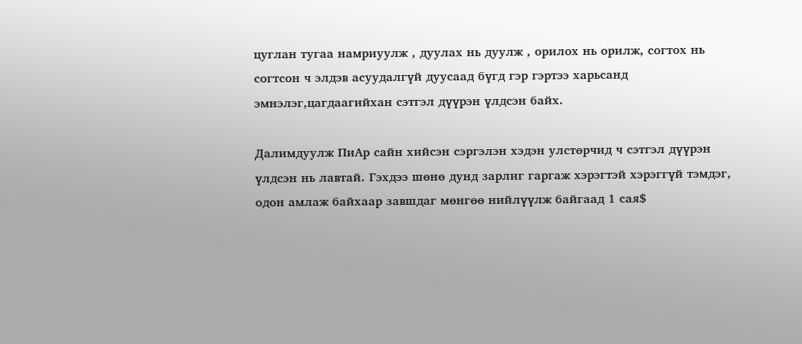цуглан тугаа намриуулж , дуулах нь дуулж , орилох нь орилж, согтох нь согтсон ч элдэв асуудалгүй дуусаад бүгд гэр гэртээ харьсанд эмнэлэг,цагдаагийхан сэтгэл дүүрэн үлдсэн байх.

Далимдуулж ПиАр сайн хийсэн сэргэлэн хэдэн улстөрчид ч сэтгэл дүүрэн үлдсэн нь лавтай. Гэхдээ шөнө дунд зарлиг гаргаж хэрэгтэй хэрэггүй тэмдэг, одон амлаж байхаар завшдаг мөнгөө нийлүүлж байгаад 1 сая$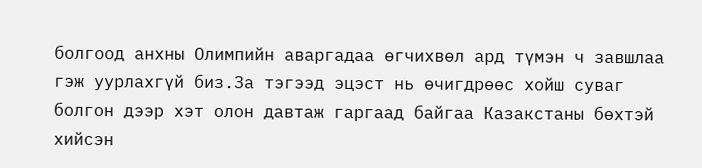болгоод анхны Олимпийн аваргадаа өгчихвөл ард түмэн ч завшлаа гэж уурлахгүй биз.За тэгээд эцэст нь өчигдрөөс хойш суваг болгон дээр хэт олон давтаж гаргаад байгаа Казакстаны бөхтэй хийсэн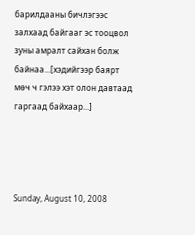барилдааны бичлэгээс залхаад байгааг эс тооцвол зуны амралт сайхан болж байнаа...[хэдийгээр баярт мөч ч гэлээ хэт олон давтаад гаргаад байхаар...]




Sunday, August 10, 2008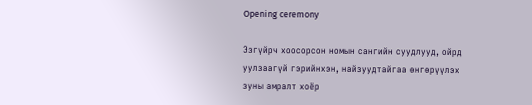Opening ceremony

Эзгүйрч хоосорсон номын сангийн суудлууд, ойрд уулзаагүй гэрийнхэн, найзуудтайгаа өнгөрүүлэх зуны амралт хоёр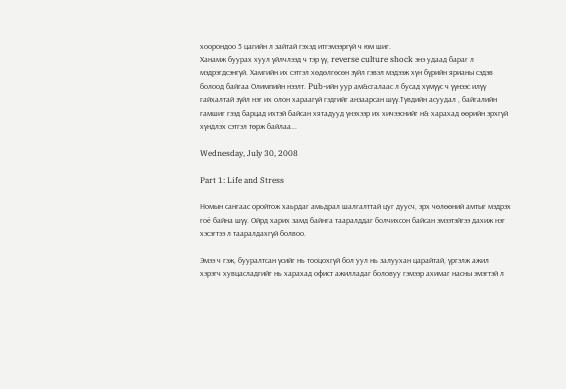хоорондоо 5 цагийн л зайтай гэхэд итгэмээргүй ч юм шиг.
Ханамж буурах хуул үйлчлээд ч тэр үү, reverse culture shock энэ удаад бараг л мэдрэгдсэнгүй. Хамгийн их сэтгэл хөдөлгөсөн зүйл гэвэл мэдээж хүн бүрийн ярианы сэдэв болоод байгаа Олимпийн нээлт. Pub-ийн уур ам&сгалаас л бусад хүмүүс ч үүнээс илүү гайхалтай зүйл нэг их олон хараагүй гэдгийг анзаарсан шүү.Түвдийн асуудал , байгалийн гамшиг гээд барцад ихтэй байсан хятадууд үнэхээр их хичээснийг н& харахад өөрийн эрхгүй хүндлэх сэтгэл төрж байлаа...

Wednesday, July 30, 2008

Part 1: Life and Stress

Номын сангаас оройтож хаьрдаг амьдрал шалгалттай цуг дуусч, эрх чөлөөний амтыг мэдрэх гоё байна шүү. Ойрд харих замд байнга тааралддаг болчихсон байсан эмээтэйгээ дахиж нэг хэсэгтээ л тааралдахгүй болвоо.

Эмээ ч гэж, бууралтсан үсийг нь тооцохгүй бол уул нь залуухан царайтай, үргэлж ажил хэрэгч хувцасладгийг нь харахад офист ажилладаг боловуу гэмээр ахимаг насны эмэгтэй л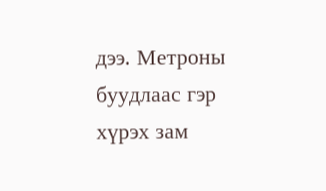дээ. Метроны буудлаас гэр хүрэх зам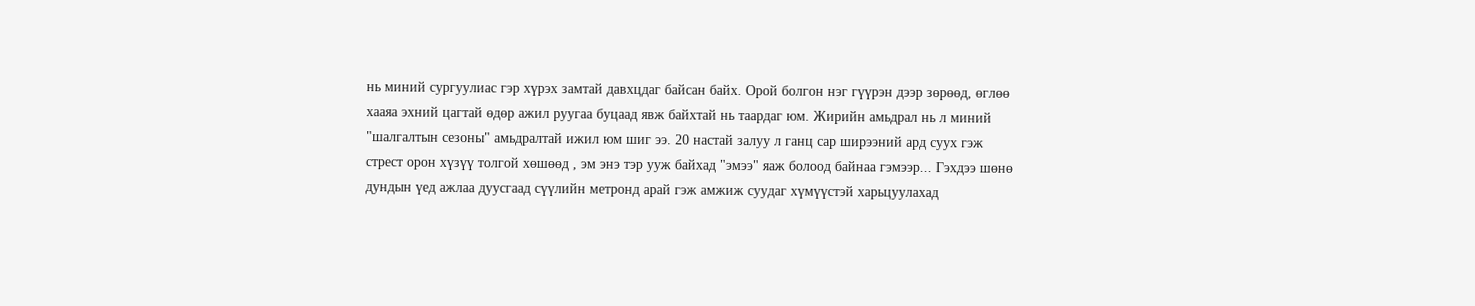нь миний сургуулиас гэр хүрэх замтай давхцдаг байсан байх. Орой болгон нэг гүүрэн дээр зөрөөд, өглөө хааяа эхний цагтай өдөр ажил руугаа буцаад явж байхтай нь таардаг юм. Жирийн амьдрал нь л миний "шалгалтын сезоны" амьдралтай ижил юм шиг ээ. 20 настай залуу л ганц сар ширээний ард суух гэж стрест орон хүзүү толгой хөшөөд , эм энэ тэр ууж байхад "эмээ" яаж болоод байнаа гэмээр... Гэхдээ шөнө дундын үед ажлаа дуусгаад сүүлийн метронд арай гэж амжиж суудаг хүмүүстэй харьцуулахад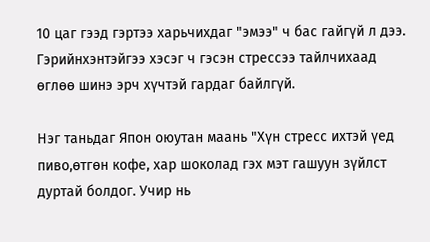10 цаг гээд гэртээ харьчихдаг "эмээ" ч бас гайгүй л дээ. Гэрийнхэнтэйгээ хэсэг ч гэсэн стрессээ тайлчихаад өглөө шинэ эрч хүчтэй гардаг байлгүй.

Нэг таньдаг Япон оюутан маань "Хүн стресс ихтэй үед пиво,өтгөн кофе, хар шоколад гэх мэт гашуун зүйлст дуртай болдог. Учир нь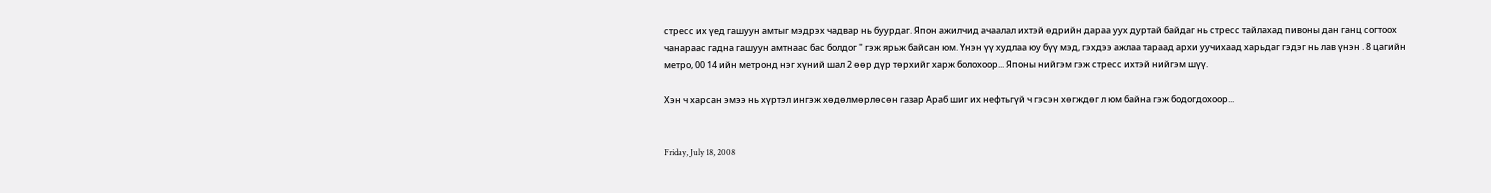стресс их үед гашуун амтыг мэдрэх чадвар нь буурдаг. Япон ажилчид ачаалал ихтэй өдрийн дараа уух дуртай байдаг нь стресс тайлахад пивоны дан ганц согтоох чанараас гадна гашуун амтнаас бас болдог " гэж ярьж байсан юм. Үнэн үү худлаа юу бүү мэд, гэхдээ ажлаа тараад архи уучихаад харьдаг гэдэг нь лав үнэн . 8 цагийн метро, 00 14 ийн метронд нэг хүний шал 2 өөр дүр төрхийг харж болохоор... Японы нийгэм гэж стресс ихтэй нийгэм шүү.

Xэн ч харсан эмээ нь хүртэл ингэж хөдөлмөрлөсөн газар Араб шиг их нефтьгүй ч гэсэн хөгждөг л юм байна гэж бодогдохоор...


Friday, July 18, 2008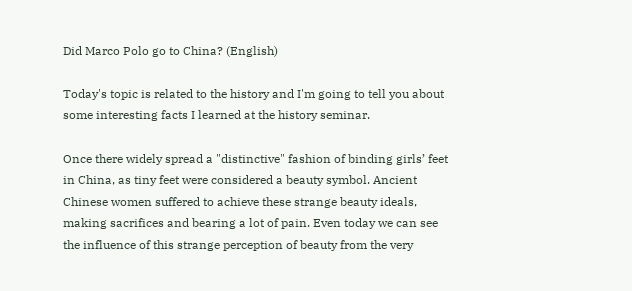Did Marco Polo go to China? (English)

Today's topic is related to the history and I'm going to tell you about some interesting facts I learned at the history seminar.

Once there widely spread a "distinctive" fashion of binding girls’ feet in China, as tiny feet were considered a beauty symbol. Ancient Chinese women suffered to achieve these strange beauty ideals, making sacrifices and bearing a lot of pain. Even today we can see the influence of this strange perception of beauty from the very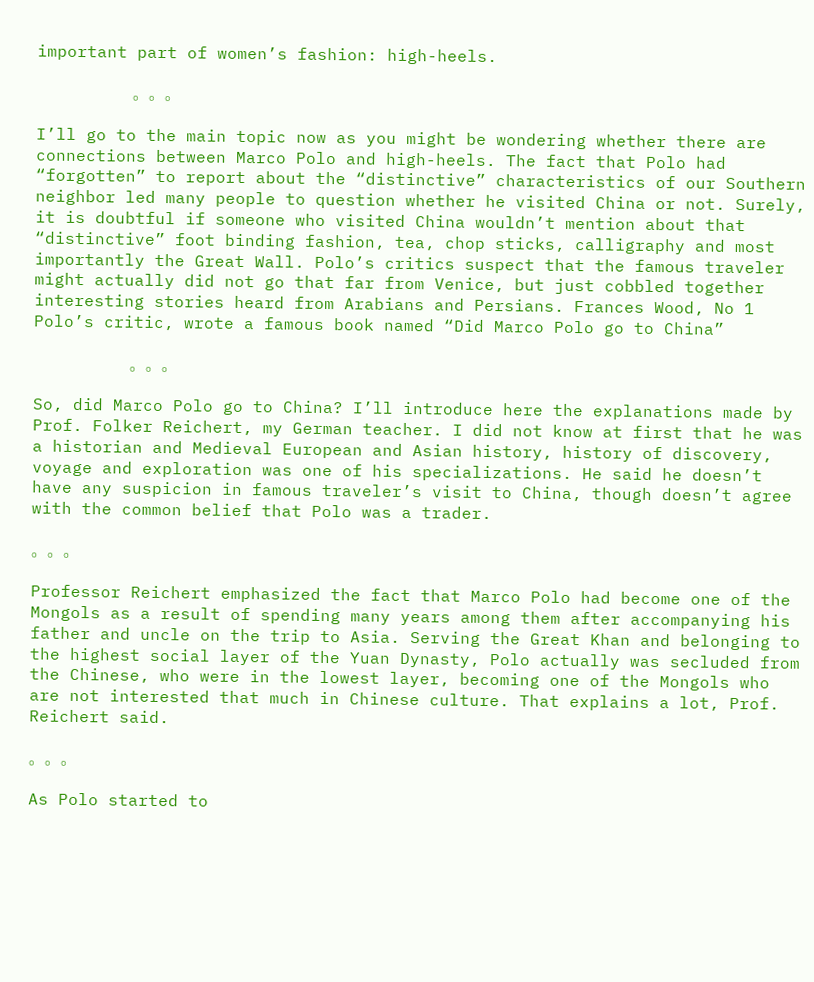important part of women’s fashion: high-heels.

                        。。。

I’ll go to the main topic now as you might be wondering whether there are connections between Marco Polo and high-heels. The fact that Polo had “forgotten” to report about the “distinctive” characteristics of our Southern neighbor led many people to question whether he visited China or not. Surely, it is doubtful if someone who visited China wouldn’t mention about that “distinctive” foot binding fashion, tea, chop sticks, calligraphy and most importantly the Great Wall. Polo’s critics suspect that the famous traveler might actually did not go that far from Venice, but just cobbled together interesting stories heard from Arabians and Persians. Frances Wood, No 1 Polo’s critic, wrote a famous book named “Did Marco Polo go to China”

                        。。。

So, did Marco Polo go to China? I’ll introduce here the explanations made by Prof. Folker Reichert, my German teacher. I did not know at first that he was a historian and Medieval European and Asian history, history of discovery, voyage and exploration was one of his specializations. He said he doesn’t have any suspicion in famous traveler’s visit to China, though doesn’t agree with the common belief that Polo was a trader.

。。。

Professor Reichert emphasized the fact that Marco Polo had become one of the Mongols as a result of spending many years among them after accompanying his father and uncle on the trip to Asia. Serving the Great Khan and belonging to the highest social layer of the Yuan Dynasty, Polo actually was secluded from the Chinese, who were in the lowest layer, becoming one of the Mongols who are not interested that much in Chinese culture. That explains a lot, Prof. Reichert said.

。。。

As Polo started to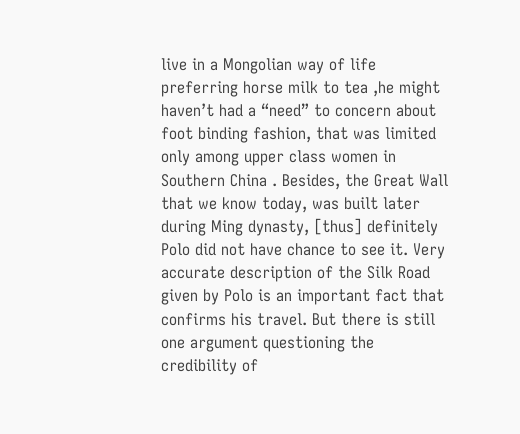live in a Mongolian way of life preferring horse milk to tea ,he might haven’t had a “need” to concern about foot binding fashion, that was limited only among upper class women in Southern China . Besides, the Great Wall that we know today, was built later during Ming dynasty, [thus] definitely Polo did not have chance to see it. Very accurate description of the Silk Road given by Polo is an important fact that confirms his travel. But there is still one argument questioning the credibility of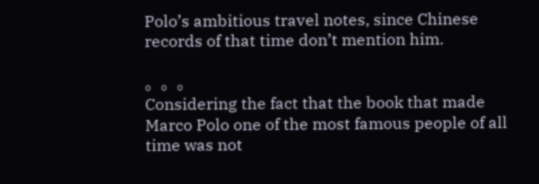Polo’s ambitious travel notes, since Chinese records of that time don’t mention him.

。。。
Considering the fact that the book that made Marco Polo one of the most famous people of all time was not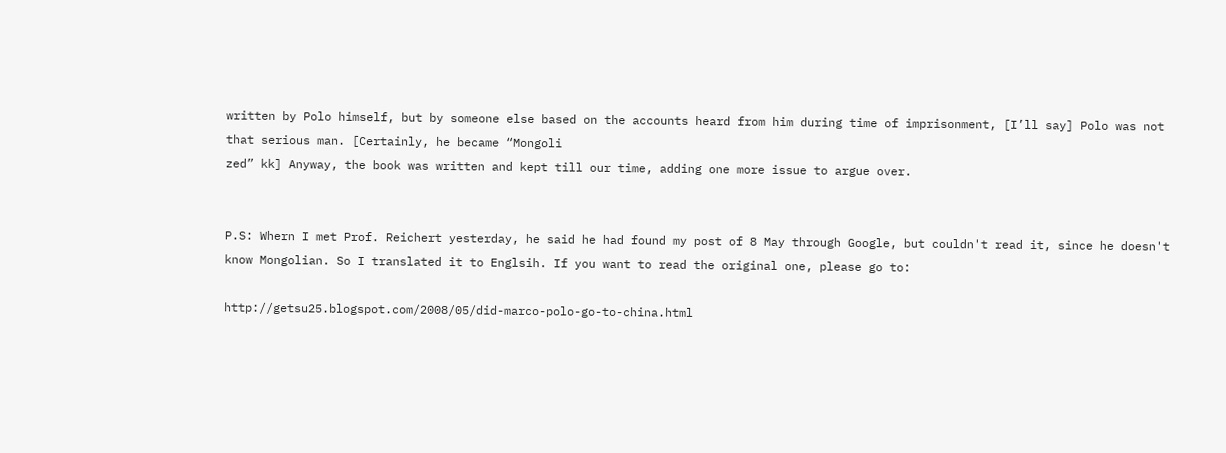written by Polo himself, but by someone else based on the accounts heard from him during time of imprisonment, [I’ll say] Polo was not that serious man. [Certainly, he became “Mongoli
zed” kk] Anyway, the book was written and kept till our time, adding one more issue to argue over.


P.S: Whern I met Prof. Reichert yesterday, he said he had found my post of 8 May through Google, but couldn't read it, since he doesn't know Mongolian. So I translated it to Englsih. If you want to read the original one, please go to:

http://getsu25.blogspot.com/2008/05/did-marco-polo-go-to-china.html